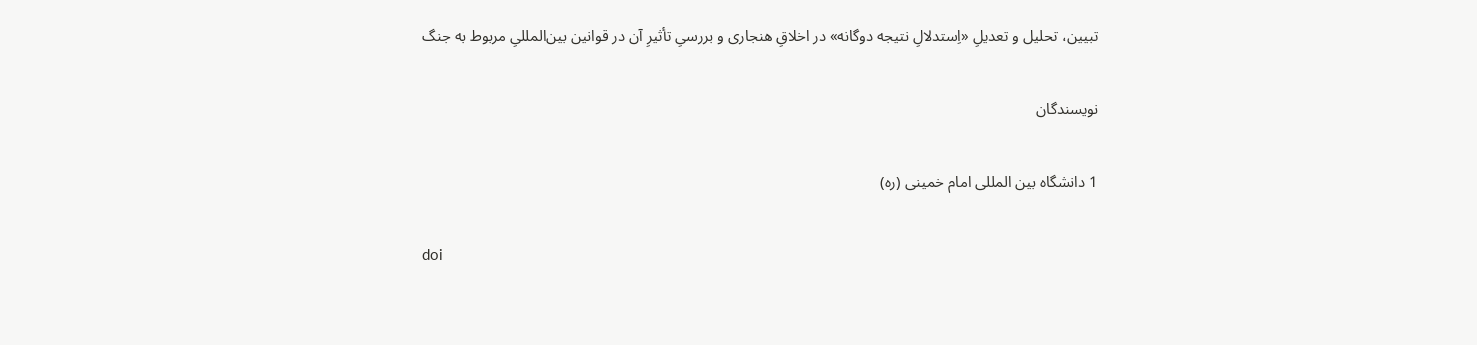تبیین، تحلیل و تعدیلِ «اِستدلالِ نتیجه دوگانه» در اخلاقِ هنجاری و بررسیِ تأثیرِ آن در قوانین بین‌المللیِ مربوط به جنگ

نویسندگان

1 دانشگاه بین المللی امام خمینی (ره)

doi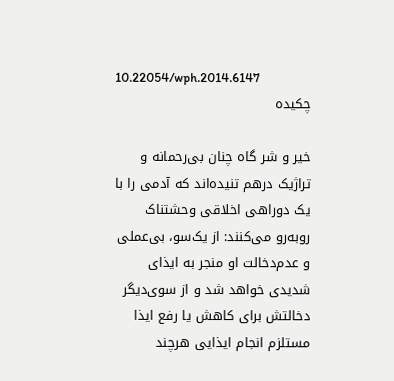10.22054/wph.2014.6147
چکیده

خیر و شر گاه چنان بی‌رحمانه و تراژیک درهم ‌تنیده‌اند که آدمی را با یک دوراهی اخلاقی وحشتناک روبه‌رو می‌کنند: از یک‌سو، بی‌عملی و عدم‌دخالت او منجر به ایذای شدیدی خواهد شد و از سوی‌دیگر دخالتش برای کاهش یا رفع ایذا مستلزم انجام ایذایی هرچند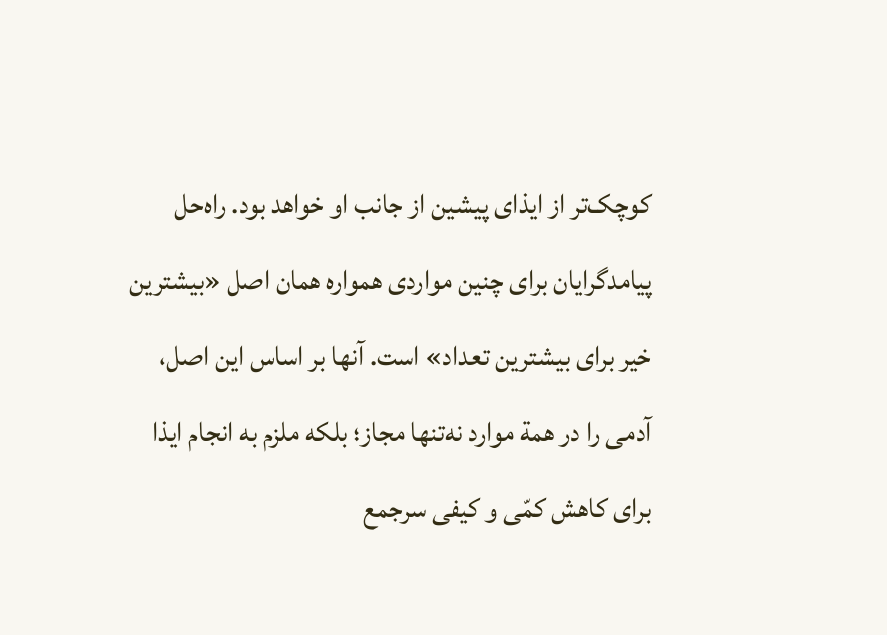کوچک‌تر از ایذای پیشین از جانب او خواهد بود. راه‌حل پیامدگرایان برای چنین مواردی همواره همان اصل «بیشترین خیر برای بیشترین تعداد» است. آنها بر اساس این اصل، آدمی را در همة موارد نه‌تنها مجاز؛ بلکه ملزم به انجام ایذا برای کاهش کمّی و کیفی سرجمع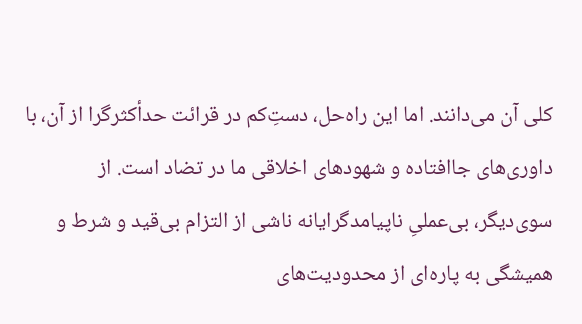کلی آن می‌دانند. اما این راه‌حل، دست‌ِکم در قرائت حدأکثرگرا از آن، با داوری‌های جاافتاده و شهودهای اخلاقی ما در تضاد است. از سوی‌دیگر، بی‌عملیِ ناپیامدگرایانه ناشی از التزام بی‌قید و شرط و همیشگی به پاره‌ای از محدودیت‌های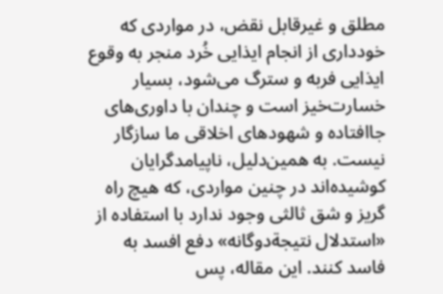مطلق و غیرقابل نقض، در مواردی که خودداری از انجام ایذایی خُرد منجر به‌ وقوع ایذایی فربه و سترگ می‌شود، بسیار خسارت‌خیز است و چندان با داوری‌های جاافتاده و شهودهای اخلاقی ما سازگار نیست. به همین‌دلیل، ناپیامدگرایان کوشیده‌اند در چنین مواردی، که هیچ راه گریز و شق ثالثی وجود ندارد با استفاده از «استدلال نتیجة‌دوگانه» دفع افسد به فاسد کنند. این مقاله، پس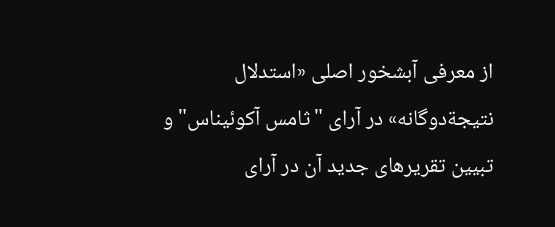از معرفی آبشخور اصلی «استدلال نتیجة‌دوگانه» در آرای "ثامس آکوئیناس" و تبیین تقریرهای جدید آن در آرای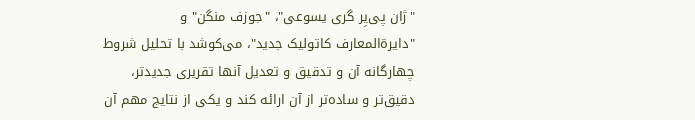"ژان پی‌یِر گری یسوعی"، "جوزف منگن" و "دایرة‌المعارف کاتولیک جدید"، می‌کوشد با تحلیل شروط چهارگانه آن و تدقیق و تعدیل آنها تقریری جدیدتر، دقیق‌تر و ساده‌تر از آن ارائه کند و یکی از نتایج مهم آن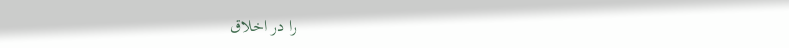را در اخلاق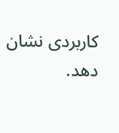کاربردی نشان دهد.